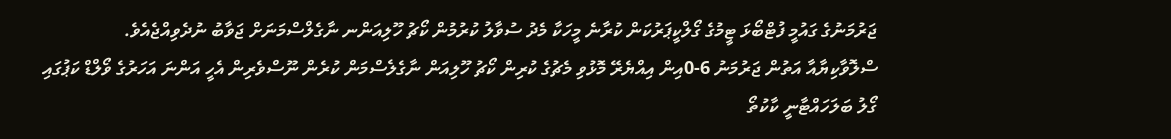ޖަރުމަނުގެ ގައުމީ ފުޓްބޯޅަ ޓީމުގެ ގޯލްކީޕަރުކަން ކުރާނެ މީހަކާ މެދު ސުވާލު ކުރުމުން ކޯޗު ހޫލިއަންނ ނާގެލްސްމަނަށް ޖަވާބު ނުދެވިއްޖެއެވެ.
ސްލޮވާކިޔާއާ އަތުން ޖަރުމަނު 6-0އިން އިއްޔެރޭ މޮޅުވި މެޗުގެ ކުރިން ކޯޗު ހޫލިއަން ނާގެލެސްމަން ކުރެން ނޫސްވެރިން އެހީ އަންނަ އަހަރުގެ ވޯލްޑް ކަޕުގައި ގޯލު ބަލަހައްޓާނީ ކާކުތޯ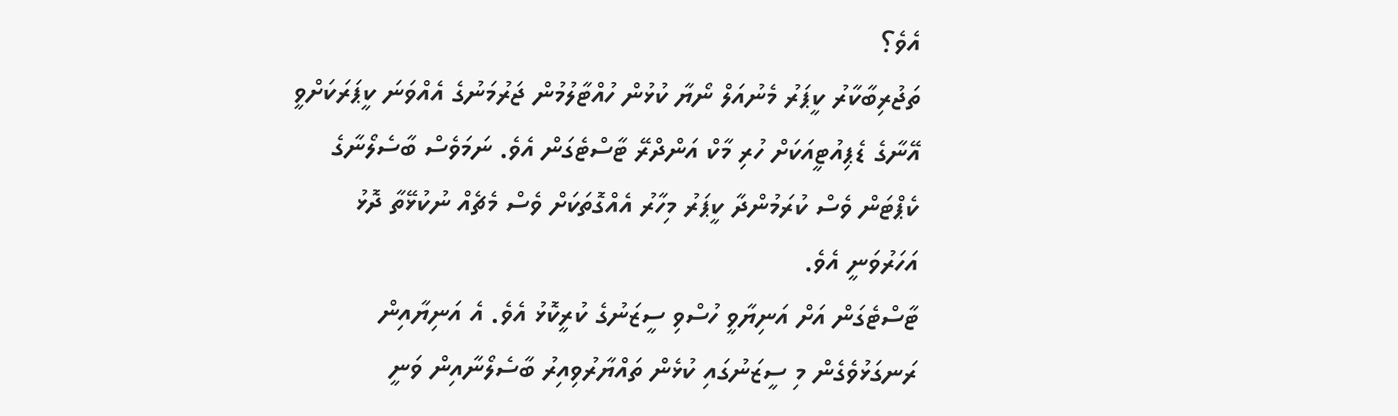އެވެ؟
ތަޖުރިބާކާރު ކީޕަރު މެނުއަލް ނޯޔާ ކުޅުން ހުއްޓާލުމުން ޖަރުމަނުގެ އެއްވަނަ ކީޕަރަކަށްވީ އޭނާގެ ޑެޕިއުޓީއަކަށް ހުރި މާކް އަންދްރޭ ޓާސްޓެގަން އެވެ. ނަމަވެސް ބާސެލޯނާގެ ކެޕްޓަން ވެސް ކުރަމުންދާ ކީޕަރު މިހާރު އެއްގޮތަކަށް ވެސް މެޗެއް ނުކުޅޭތާ ދޮޅު އަހަރުވަނީ އެވެ.
ޓާސްޓެގަން އަށް އަނިޔާވީ ހުސްވި ސީޒަނުގެ ކުރީކޮޅު އެވެ. އެ އަނިޔާއިން ރަނގަޅުވެގެން މި ސީޒަނުގައި ކުޅެން ތައްޔާރުވިއިރު ބާސެލޯނާއިން ވަނީ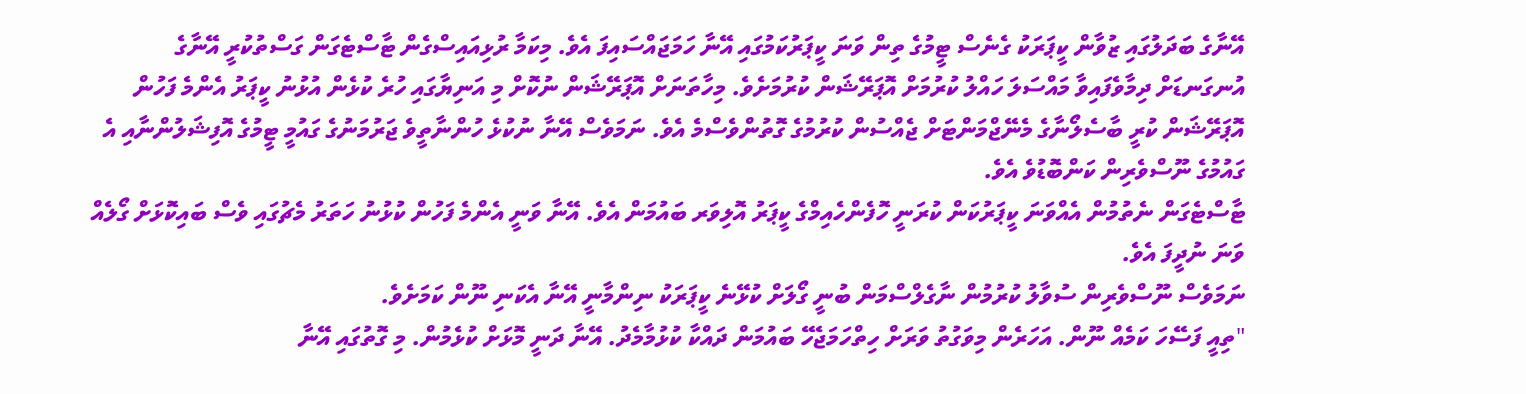އޭނާގެ ބަދަލުގައި ޒުވާން ކީޕަރަކު ގެނެސް ޓީމުގެ ތިން ވަނަ ކީޕަރުކަމުގައި އޭނާ ހަމަޖައްސައިފަ އެވެ. މިކަމާ ރުޅިއައިސްގެން ޓާސްޓެގަން ގަސްތުކުރީ އޭނާގެ އުނގަނޑަށް ދިމާވެފައިވާ މައްސަލަ ހައްލު ކުރުމަށް އޮޕަރޭޝަން ކުރުމަށެވެ. މިހާތަނަށް އޮޕަރޭޝަން ނުކޮށް މި އަނިޔާގައި ހުރެ ކުޅެން އުޅުނު ކީޕަރު އެންމެ ފަހުން އޮޕަރޭޝަން ކުރީ ބާސެލޯނާގެ މެނޭޖްމަންޓަށް ޖެއްސުން ކުރުމުގެ ގޮތުންވެސްމެ އެވެ. ނަމަވެސް އޭނާ ނުކުޅެ ހުންނާތީވެ ޖަރުމަނުގެ ގައުމީ ޓީމުގެ އޮފިޝަލުންނާއި އެ ގައުމުގެ ނޫސްވެރިން ކަންބޮޑުވެ އެވެ.
ޓާސްޓެގަން ނެތުމުން އެއްވަނަ ކީޕަރުކަން ކުރަނީ ހޮފެންހެއިމްގެ ކީޕަރު އޮލިވަރ ބައުމަން އެވެ. އޭނާ ވަނީ އެންމެ ފަހުން ކުޅުނު ހަތަރު މެޗުގައި ވެސް ބައިކޮޅަށް ގޯލެއް ވަނަ ނުދީފަ އެވެ.
ނަމަވެސް ނޫސްވެރިން ސުވާލު ކުރުމުން ނާގެލްސްމަން ބުނީ ގޯލަށް ކުޅޭނެ ކީޕަރަކު ނިންމާނީ އޭނާ އެކަނި ނޫން ކަމަށެވެ.
"ތިއީ ފަސޭހަ ކަމެއް ނޫން. އަހަރެން މިވަގުތު ވަރަށް ހިތްހަމަޖެހޭ ބައުމަން ދައްކާ ކުޅުމާމެދު. އޭނާ ދަނީ މޮޅަށް ކުޅެމުން. މި ގޮތުގައި އޭނާ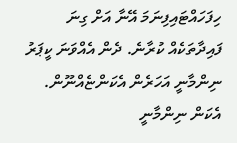ހިފަހައްޓައިފިނަމަ އޭނާ އަށް ގިނަ ފައިދާތަކެއް ކުރާނެ. ދެން އެއްވަނަ ކީޕަރު ނިންމާނީ އަހަރެން އެކަންޏެއްނޫން. އެކަން ނިންމާނީ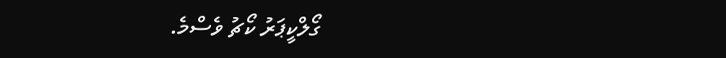ގޯލްކީޕަރު ކޯޗު ވެސްމެ.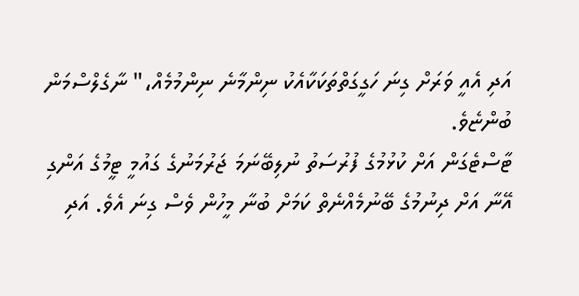އަދި އެއީ ވަރަށް ގިނަ ހަގީގަތްތަކަކާއެކު ނިންމާނެ ނިންމުމެއް،" ނާގެލްސްމަން ބުންޏެވެ.
ޓާސްޓެގަން އަށް ކުޅުމުގެ ފުރުސަތު ނުލިބޭނަމަ ޖަރުމަނުގެ ގައުމީ ޓީމުގެ އަންގި އޭނާ އަށް ދިނުމުގެ ބޭނުމެއްނެތް ކަމަށް ބުނާ މީހުން ވެސް ގިނަ އެވެ. އަދި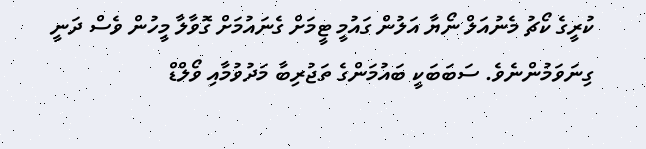ކުރީގެ ކޯޗު މެނުއަލް ނޯޔާ އަލުން ގައުމީ ޓީމަށް ގެނައުމަށް ގޮވާލާ މީހުން ވެސް ދަނީ ގިނަވަމުންނެވެ. ސަބަބަކީ ބައުމަންގެ ތަޖުރިބާ މަދުވުމާއި ވޯލްޑް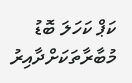ކަޕް ކަހަލަ ބޮޑު މުބާރާތަކަށްދާއިރު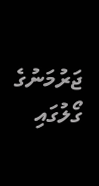ޖަރުމަނުގެ ގޯލުގައި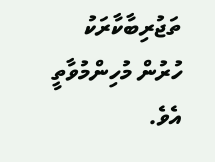ތަޖުރިބާކާރަކު ހުރުން މުހިންމުވާތީ އެވެ.